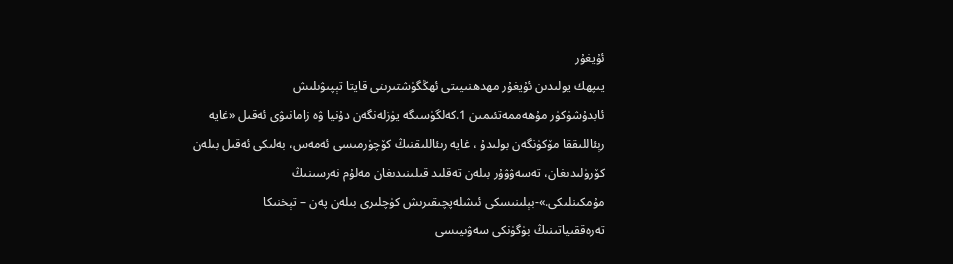ئۇيغۇر
يىپهك يولىدىن ئۇيغۇر مهدهنىيىتى ئهڭگۈشتىرىنى قايتا تېپىۋىلىش
ئابدۇشۈكۈر مۇھەممەتئىمىن 1.كەلگۈسىگە يۈزلەنگەن دۇنيا ۋە زامانىۋى ئەقىل «غايە رېئاللىققا مۆكۈنگەن بولىدۇ ، غايە رىئاللىقنىڭ كۆچۈرمىسى ئەمەس، بەلىكى ئەقىل بىلەن كۆرۈلىدىغان، تەسەۋۋۇر بىلەن تەقلىد قىلىنىدىغان مەلۇم نەرسىنىڭ مۇمكىنلىكى.»-بېلىنىسكى ئىشلەپچىقىرىش كۈچلىرى بىلەن پەن – تېخنىكا تەرەققىياتىنىڭ بۈگۈنكى سەۋىيىسى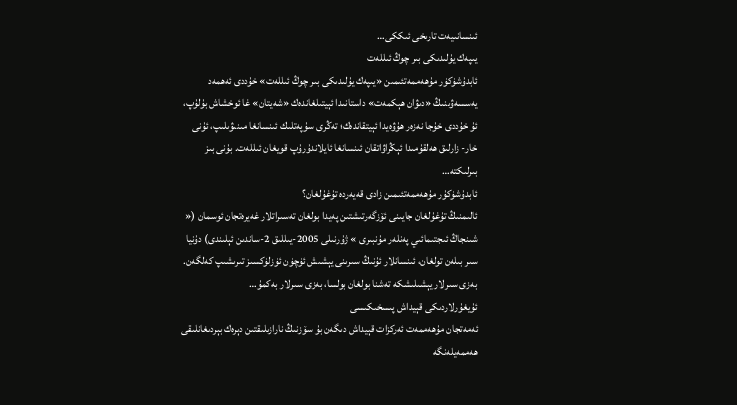ئىنسانىيەت تارىخى ئىككى…
يىپەك يۇلىدىكى بىر چوڭ ئىللەت
ئابدۇشۈكۈر مۇھەممەتئىمىن «يىپەك يۇلىدىكى بىر چوڭ ئىللەت» خۇددى ئەھمەد يەسسەۋىنىڭ «دىۋان ھېكمەت» داستانىدا ئېيتىلغاندەك «شەيتان» غا ئوخشاش بۇلۇپ، ئۇ خۇددى خۇجا نەزەر ھۇۋەيدا ئېيتقاندەك؛ تەڭرى سۇپەتلىك ئىنسانغا مىنىۋىلىپ، ئۇنى خار- زارلىق ھەلقۇمىدا ئېڭراۋاتقان ئىنسانغا ئايلاندۇرۇپ قويغان ئىللەت. بۇنى بىز بىرلىكتە…
ئابدۇشۈكۇر مۇھەممەتئىمىن زادى قەيەردە تۇغۇلغان؟
ئالىمنىڭ تۇغۇلغان جايىنى ئۆزگەرتىشتىن پەيدا بولغان تەسىراتلار غەيرەتجان ئوسمان (« شىنجاڭ ئىجتىمائىي پەنلەر مۇنبىرى » ژۇرنىلى 2005-يىللىق 2-ساندىن ئېلىندى) دۇنيا سىر بىلەن تولغان، ئىنسانلار ئۇنىڭ سىرىنى يېشىش ئۈچۈن ئۈزلۈكسىز تىرىشىپ كەلگەن. بەزى سىرلار يېشىلىشكە تەشنا بولغان بولسا، بەزى سىرلار بەكمۇ…
ئۇيغۇرلاردىكى قېيداش پىسخىكىسى
ئەمەتجان مۇھەممەت ئەركزات قېيداش دىگەن بۇ سۆزنىڭ نارازىلىقتىن دېرەك بېردىغانلىقى ھەممەيلەنگە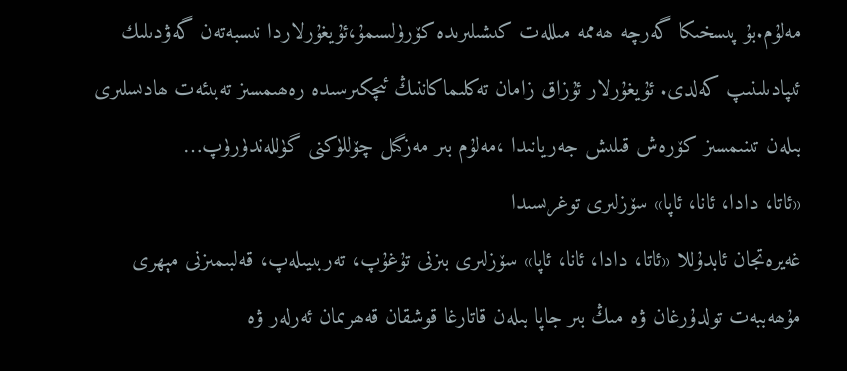مەلۇم.بۇ پىسخىكا گەرچە ھەممە مىللەت كىشىلىرىدە كۆرۈلسىمۇ،ئۇيغۇرلاردا نىسبەتەن گەۋدىلىك ئىپادىلىنىپ كەلدى. ئۇيغۇرلار ئۇزاق زامان تەكلىماكاننىڭ ئىچكىرسىدە رەھىمسىز تەبىئەت ھادىسلىرى بىلەن تىنىمسىز كۆرەش قىلىش جەريانىدا ،مەلۇم بىر مەزگىل چۆللۈكنى گۈللەندۈرۈپ…
«ئاتا، دادا، ئانا، ئاپا» سۆزلىرى توغرىسىدا
غەيرەتجان ئابدۇللا «ئاتا، دادا، ئانا، ئاپا» سۆزلىرى بىزنى تۇغۇپ، تەربىيىلەپ، قەلبىمىزنى مېھرى مۇھەببەت تولدۇرغان ۋە مىڭ بىر جاپا بىلەن قاتارغا قوشقان قەھرىمان ئەرلەر ۋە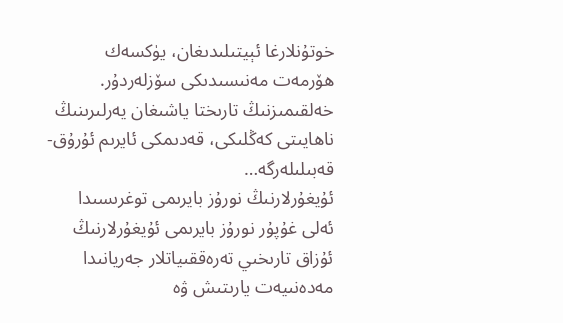خوتۇنلارغا ئېيتىلىدىغان، يۈكسەك ھۆرمەت مەنىسىدىكى سۆزلەردۇر. خەلقىمىزنىڭ تارىختا ياشىغان يەرلىرىنىڭ ناھايىتى كەڭلىكى، قەدىمكى ئايرىم ئۇرۇق- قەبىلىلەرگە…
ئۇيغۇرلارنىڭ نورۇز بايرىمى توغرىسىدا
ئەلى غۇپۇر نورۇز بايرىمى ئۇيغۇرلارنىڭ ئۇزاق تارىخىي تەرەققىياتلار جەريانىدا مەدەنىيەت يارىتىش ۋە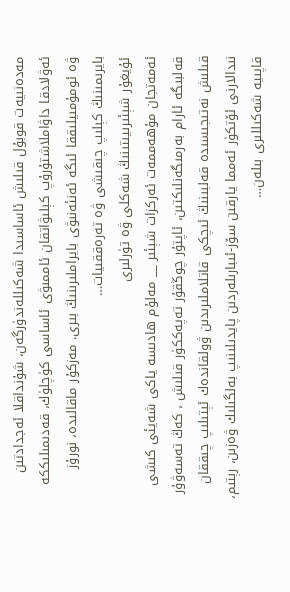مەدەنىيەت قوبۇل قىلىش ئاساسىدا شەكىللەندۈرگەن، شۇنداقلا ئەجدادتىن ئەۋلادقا داۋاملاشتۇرۇپ كېلىۋاتقان ئاممىۋى ئاساسى كۈچلۈك، قەدىمىلىككە ۋە ئومۇمىيلىققا ئىگە ئەنئەنىۋى بايراملىرىنىڭ بىرى. مەزكۇر ماقالىدە، نورۇز بايرىمىنىڭ كېلىپ چىقىشى ۋە تەرەققىيات…
ئۇيغۇر شېئىرىيىتىنىڭ شەكلى ۋە تۈرلىرى
ئەمەتجان مۇھەممەت ئەركزات شېئىر __ مەلۇم ھادىسە ياكى شەيئى كىشى قەلبىگە ئارام بەرمىگەنلىكتىن، ئاپتۇر چوڭقۇر تەپەككۈر قىلىش ، كەڭ تەسەۋۇر قىلىش نەتىجىسىدە قەلبىنىڭ ئىچكى قاتلاملىرىدىن ۋولقاندەك ئېتىلىپ چىققان نىدالارنى ئۆتكۈر ئەمما يارقىن سۆز-ئىبارىلەردىن پايدىلىنىپ بەلگىلىك ۋەزىن، رېتىم، قاپىيە شەكىللىرى بىلەن…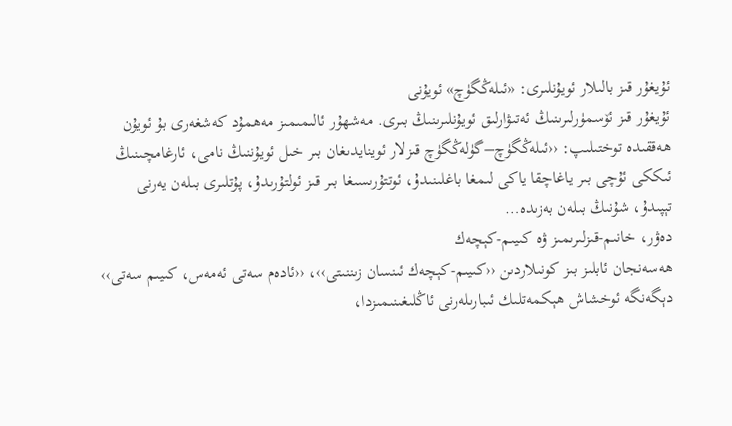ئۇيغۇر قىز بالىلار ئويۇنلىرى: «ئىلەڭگۈچ» ئويۇنى
ئۇيغۇر قىز ئۆسمۈرلىرىنىڭ ئەتىۋارلىق ئويۇنلىرىنىڭ بىرى. مەشھۇر ئالىمىمىز مەھمۇد كەشغەرى بۇ ئويۇن ھەققىدە توختىلىپ: ‹‹ئىلەڭگۈچ–گۈلەڭگۈچ قىزلار ئوينايدىغان بىر خىل ئويۇننىڭ نامى، ئارغامچىنىڭ ئىككى ئۇچى بىر ياغاچقا ياكى لىمغا باغلىنىدۇ، ئوتتۇرىسىغا بىر قىز ئولتۇرىدۇ، پۇتلىرى بىلەن يەرنى تېپىدۇ، شۇنىڭ بىلەن بەزىدە…
دەۋر، خانىم-قىزلىرىمىز ۋە كىيىم-كېچەك
ھەسەنجان ئابلىز بىز كونىلاردىن ‹‹كىيىم-كېچەك ئىنسان زىننىتى››، ‹‹ئادەم سەتى ئەمەس، كىيىم سەتى›› دېگەنگە ئوخشاش ھېكمەتلىك ئىبارىلەرنى ئاڭلىغىنىمىزدا،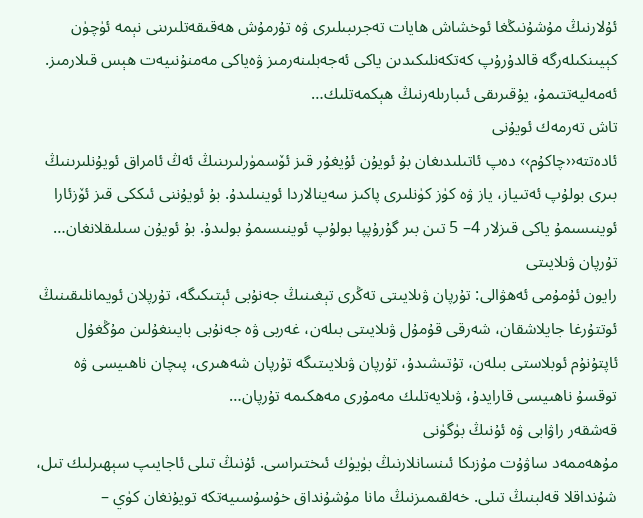ئۇلارنىڭ مۇشۇنىڭغا ئوخشاش ھايات تەجرىبىلىرى ۋە تۇرمۇش ھەقىقەتلىرىنى نېمە ئۈچۈن كېيىنكىلەرگە قالدۇرۇپ كەتكەنلىكىدىن ياكى ئەجەبلىنەرمىز ۋەياكى مەمنۇنىيەت ھېس قىلارمىز. ئەمەليەتتىمۇ، يۇقىرىقى ئىبارىلەرنىڭ ھېكمەتلىك…
تاش تەرمەك ئويۇنى
ئادەتتە‹‹چاكۇم›› دەپ ئاتىلىدىغان بۇ ئويۇن ئۇيغۇر قىز ئۆسمۈرلىرىنىڭ ئەڭ ئامراق ئويۇنلىرىنىڭ بىرى بولۇپ ئەتىياز، ياز ۋە كۈز كۈنلىرى پاكىز سەينالاردا ئوينىلىدۇ. بۇ ئويۇننى ئىككى قىز ئۆزئارا ئوينىسىمۇ ياكى قىزلار 4– 5 تىن بىر گۇرۇپپا بولۇپ ئوينىسىمۇ بولىدۇ. بۇ ئويۇن سىلىقلانغان…
تۇرپان ۋىلايىتى
رايون ئۇمۇمى ئەھۋالى: تۇرپان ۋىلايىتى تەڭرى تېغىنىڭ جەنۇبى ئېتىكىگە، تۇرپلان ئويمانلىقىنىڭ ئوتتۇرغا جايلاشقان، شەرقى قۇمۇل ۋىلايىتى بىلەن، غەربى ۋە جەنۇبى بايىنغۇلىن مۇڭغۇل ئاپتۇنۇم ئوبلاستى بىلەن، تۇتىشىدۇ، تۇرپان ۋىلايىتىگە تۇرپان شەھىرى، پىچان ناھىيسى ۋە توقسۇ ناھىيسى قارايدۇ، ۋىلايەتلىك مەمۇرى مەھكىمە تۇرپان…
قەشقەر راۋابى ۋە ئۇنىڭ بۈگۈنى
مۇھەممەد ساۋۇت مۇزىكا ئىنسانلارنىڭ بۈيۈك ئىختىراسى. ئۇنىڭ تىلى ئاجايىپ سېھىرلىك تىل، شۇنداقلا قەلبنىڭ تىلى. خەلقىمىزنىڭ مانا مۇشۇنداق خۇسۇسىيەتكە تويۇنغان كۈي –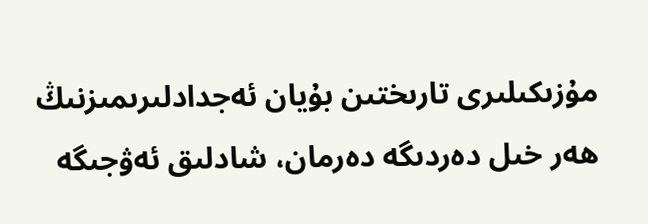مۇزىكىلىرى تارىختىن بۇيان ئەجدادلىرىمىزنىڭ ھەر خىل دەردىگە دەرمان، شادلىق ئەۋجىگە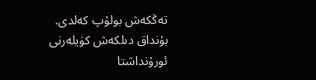تەڭكەش بولۇپ كەلدى. بۇنداق دىلكەش كۈيلەرنى ئورۇنداشتا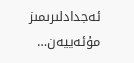ئەجدادلىرىمىز مۇئەييەن…